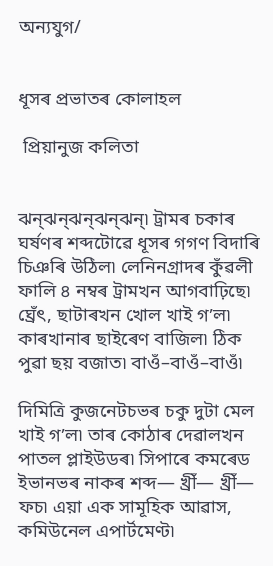অন্যযুগ/


ধূসৰ প্ৰভাতৰ কোলাহল

 প্ৰিয়ানুজ কলিতা


ঝন্‌ঝন্‌ঝন্‌ঝন্‌ঝন্‌৷ ট্ৰামৰ চকাৰ ঘৰ্ষণৰ শব্দটোৱে ধূসৰ গগণ বিদাৰি চিঞৰি উঠিল৷ লেনিনগ্ৰাদৰ কুঁৱলী ফালি ৪ নম্বৰ ট্ৰামখন আগবাঢ়িছে৷ ঘ্ৰেঁৎ, ছাটাৰখন খোল খাই গ’ল৷ কাৰখানাৰ ছাইৰেণ বাজিল৷ ঠিক পুৱা ছয় বজাত৷ বাওঁ–বাওঁ–বাওঁ৷

দিমিত্ৰি কুজনেটচভৰ চকু দুটা মেল খাই গ’ল৷ তাৰ কোঠাৰ দেৱালখন পাতল প্লাইউডৰ৷ সিপাৰে কমৰেড ইভানভৰ নাকৰ শব্দ— খ্ৰীঁ— খ্ৰীঁ— ফচ৷ এয়া এক সামূহিক আৱাস, কমিউনেল এপাৰ্টমেণ্ট৷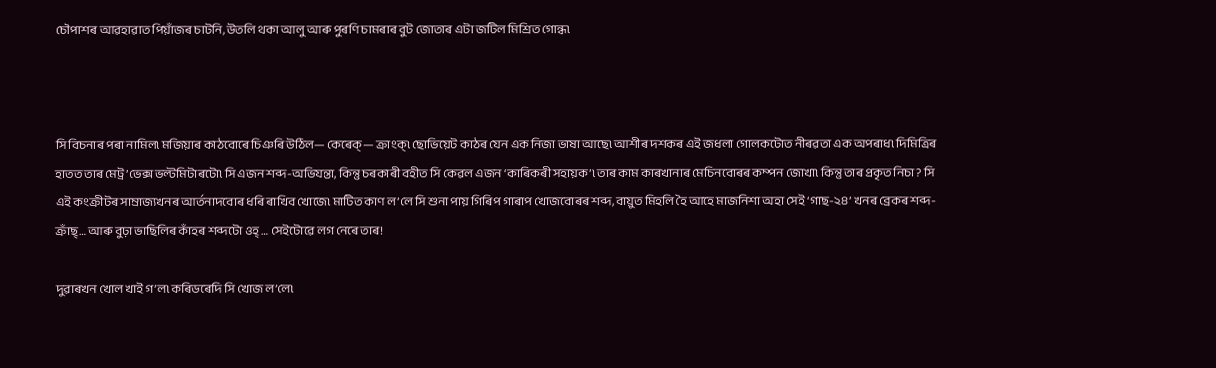চৌপাশৰ আৱহাৱাত পিয়াঁজৰ চাটনি, উতলি থকা আলু আৰু পুৰণি চামৰাৰ বুট জোতাৰ এটা জটিল মিশ্ৰিত গোন্ধ৷



সি বিচনাৰ পৰা নামিল৷ মজিয়াৰ কাঠবোৰে চিঞৰি উঠিল— কেৰেক্‌— ক্ৰাংক্‌৷ ছোভিয়েট কাঠৰ যেন এক নিজা ভাষা আছে৷ আশীৰ দশকৰ এই জধলা গোলকটোত নীৰৱতা এক অপৰাধ৷ দিমিত্ৰিৰ হাতত তাৰ মেট্ৰ’ভেক্স ভল্টমিটাৰটো৷ সি এজন শব্দ-অভিযন্তা, কিন্তু চৰকাৰী বহীত সি কেৱল এজন ‘কাৰিকৰী সহায়ক’৷ তাৰ কাম কাৰখানাৰ মেচিনবোৰৰ কম্পন জোখা৷ কিন্তু তাৰ প্ৰকৃত নিচা? সি এই কংক্ৰীটৰ সাম্ৰাজ্যখনৰ আৰ্তনাদবোৰ ধৰি ৰাখিব খোজে৷ মাটিত কাণ ল’লে সি শুনা পায় গিৰিপ গাৰাপ খোজবোৰৰ শব্দ, বায়ুত মিহলি হৈ আহে মাজনিশা অহা সেই ‘গাছ-২৪’ খনৰ ব্ৰেকৰ শব্দ- ক্ৰাঁছ্… আৰু বুঢ়া ভাছিলিৰ কাঁহৰ শব্দটো ওহ্ … সেইটোৱে লগ নেৰে তাৰ!

দুৱাৰখন খোল খাই গ’ল৷ কৰিডৰেদি সি খোজ ল’লে৷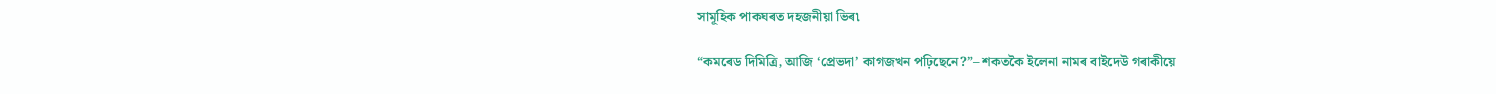সামূহিক পাকঘৰত দহজনীয়া ভিৰ৷

“কমৰেড দিমিত্ৰি, আজি ‘প্ৰেভদা’ কাগজখন পঢ়িছেনে?”– শকতকৈ ইলেনা নামৰ বাইদেউ গৰাকীয়ে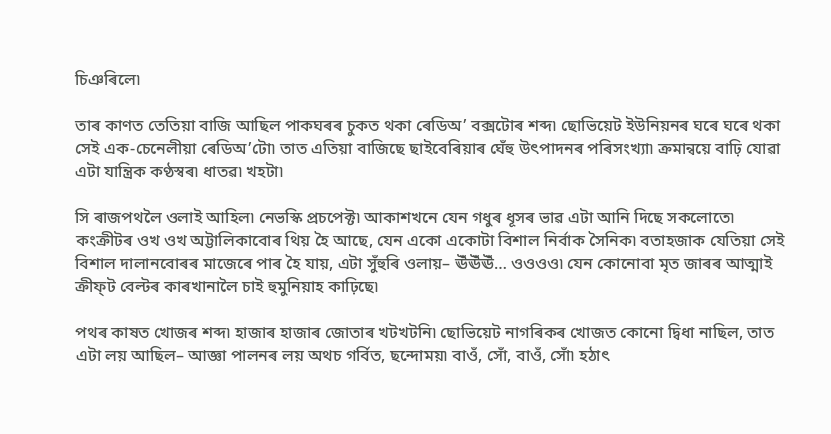চিঞৰিলে৷

তাৰ কাণত তেতিয়া বাজি আছিল পাকঘৰৰ চুকত থকা ৰেডিঅ’ বক্সটোৰ শব্দ৷ ছোভিয়েট ইউনিয়নৰ ঘৰে ঘৰে থকা সেই এক-চেনেলীয়া ৰেডিঅ’টো৷ তাত এতিয়া বাজিছে ছাইবেৰিয়াৰ ঘেঁহু উৎপাদনৰ পৰিসংখ্যা৷ ক্ৰমান্বয়ে বাঢ়ি যোৱা এটা যান্ত্ৰিক কণ্ঠস্বৰ৷ ধাতৱ৷ খহটা৷

সি ৰাজপথলৈ ওলাই আহিল৷ নেভস্কি প্ৰচপেক্ট৷ আকাশখনে যেন গধুৰ ধূসৰ ভাৱ এটা আনি দিছে সকলোতে৷ কংক্ৰীটৰ ওখ ওখ অট্টালিকাবোৰ থিয় হৈ আছে, যেন একো একোটা বিশাল নিৰ্বাক সৈনিক৷ বতাহজাক যেতিয়া সেই বিশাল দালানবোৰৰ মাজেৰে পাৰ হৈ যায়, এটা সুঁহুৰি ওলায়– ঊঁঊঁঊঁ… ওওওও৷ যেন কোনোবা মৃত জাৰৰ আত্মাই ক্ৰীফ্‌ট বেল্টৰ কাৰখানালৈ চাই হুমুনিয়াহ কাঢ়িছে৷

পথৰ কাষত খোজৰ শব্দ৷ হাজাৰ হাজাৰ জোতাৰ খটখটনি৷ ছোভিয়েট নাগৰিকৰ খোজত কোনো দ্বিধা নাছিল, তাত এটা লয় আছিল– আজ্ঞা পালনৰ লয় অথচ গৰ্বিত, ছন্দোময়৷ বাওঁ, সোঁ, বাওঁ, সোঁ৷ হঠাৎ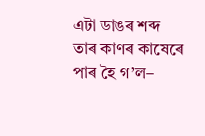এটা ডাঙৰ শব্দ তাৰ কাণৰ কাষেৰে পাৰ হৈ গ’ল–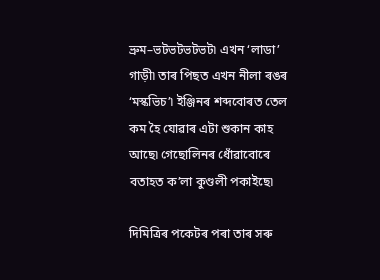ভ্ৰুম–ভটভটভটভট৷ এখন ‘লাডা’ গাড়ী৷ তাৰ পিছত এখন নীলা ৰঙৰ ‘মস্কভিচ’৷ ইঞ্জিনৰ শব্দবোৰত তেল কম হৈ যোৱাৰ এটা শুকান কাহ আছে৷ গেছোলিনৰ ধোঁৱাবোৰে বতাহত ক’লা কুণ্ডলী পকাইছে৷

দিমিত্ৰিৰ পকেটৰ পৰা তাৰ সৰু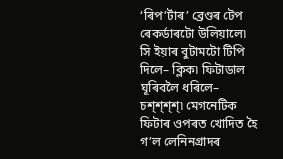‘ৰিপ’ৰ্টাৰ’ ব্ৰেণ্ডৰ টেপ ৰেকৰ্ডাৰটো উলিয়ালে৷ সি ইয়াৰ বুটামটো টিপি দিলে– ক্লিক৷ ফিটাডাল ঘূৰিবলৈ ধৰিলে– চশ্‌শ্‌শ্‌শ্‌৷ মেগনেটিক ফিটাৰ ওপৰত খোদিত হৈ গ’ল লেনিনগ্ৰাদৰ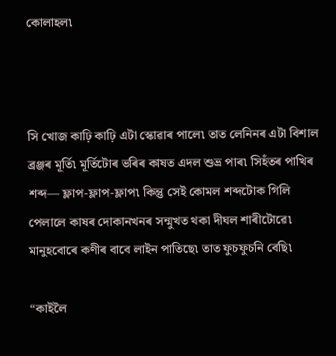কোলাহল৷



সি খোজ কাঢ়ি কাঢ়ি এটা স্কোৱাৰ পালে৷ তাত লেনিনৰ এটা বিশাল ব্ৰঞ্জৰ মূৰ্তি৷ মূৰ্তিটোৰ ভৰিৰ কাষত এদল শুভ্ৰ পাৰ৷ সিহঁতৰ পাখিৰ শব্দ— ফ্লাপ-ফ্লাপ-ফ্লাপ৷ কিন্তু সেই কোমল শব্দটোক গিলি পেলালে কাষৰ দোকানখনৰ সন্মুখত থকা দীঘল শাৰীটোৱে৷ মানুহবোৰে কণীৰ বাবে লাইন পাতিছে৷ তাত ফুচফুচনি বেছি৷

“কাইলৈ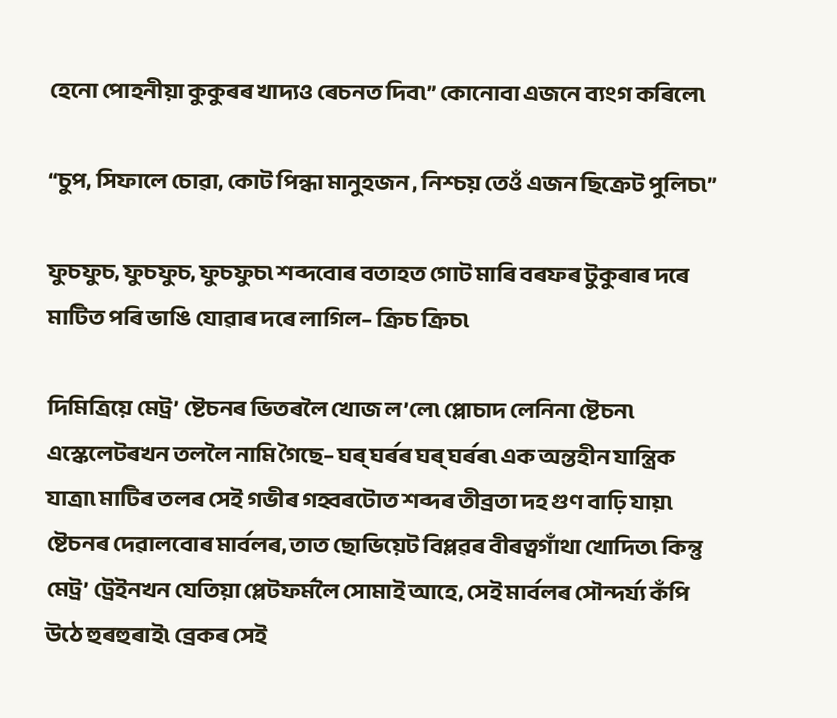হেনো পোহনীয়া কুকুৰৰ খাদ্যও ৰেচনত দিব৷” কোনোবা এজনে ব্যংগ কৰিলে৷

“চুপ, সিফালে চোৱা, কোট পিন্ধা মানুহজন , নিশ্চয় তেওঁ এজন ছিক্ৰেট পুলিচ৷”

ফুচফুচ, ফুচফুচ, ফুচফুচ৷ শব্দবোৰ বতাহত গোট মাৰি বৰফৰ টুকুৰাৰ দৰে মাটিত পৰি ভাঙি যোৱাৰ দৰে লাগিল– ক্ৰিচ ক্ৰিচ৷

দিমিত্ৰিয়ে মেট্ৰ’ ষ্টেচনৰ ভিতৰলৈ খোজ ল’লে৷ প্লোচাদ লেনিনা ষ্টেচন৷ এস্কেলেটৰখন তললৈ নামি গৈছে– ঘৰ্ ঘৰ্ৰৰ ঘৰ্ ঘৰ্ৰৰ৷ এক অন্তহীন যান্ত্ৰিক যাত্ৰা৷ মাটিৰ তলৰ সেই গভীৰ গহ্বৰটোত শব্দৰ তীব্ৰতা দহ গুণ বাঢ়ি যায়৷ ষ্টেচনৰ দেৱালবোৰ মাৰ্বলৰ, তাত ছোভিয়েট বিপ্লৱৰ বীৰত্বগাঁথা খোদিত৷ কিন্তু মেট্ৰ’ ট্ৰেইনখন যেতিয়া প্লেটফৰ্মলৈ সোমাই আহে, সেই মাৰ্বলৰ সৌন্দৰ্য্য কঁপি উঠে‌ হুৰহুৰাই৷ ব্ৰেকৰ সেই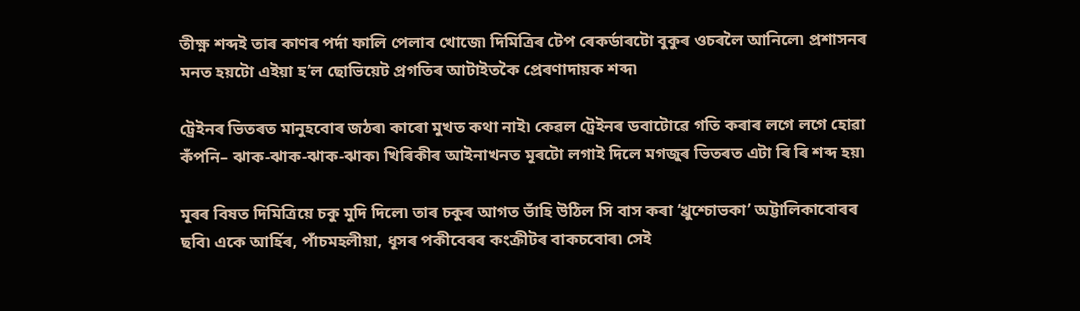তীক্ষ্ণ শব্দই তাৰ কাণৰ পৰ্দা ফালি পেলাব খোজে৷ দিমিত্ৰিৰ টেপ ৰেকৰ্ডাৰটো বুকুৰ ওচৰলৈ আনিলে৷ প্ৰশাসনৰ মনত হয়টো এইয়া হ’ল ছোভিয়েট প্ৰগতিৰ আটাইতকৈ প্ৰেৰণাদায়ক শব্দ৷

ট্ৰেইনৰ ভিতৰত মানুহবোৰ জঠৰ৷ কাৰো মুখত কথা নাই৷ কেৱল ট্ৰেইনৰ ডবাটোৱে গতি কৰাৰ লগে লগে হোৱা কঁপনি– ঝাক-ঝাক-ঝাক-ঝাক৷ খিৰিকীৰ আইনাখনত মূৰটো লগাই দিলে মগজুৰ ভিতৰত এটা ৰি ৰি শব্দ হয়৷

মূৰৰ বিষত দিমিত্ৰিয়ে চকু মুদি দিলে৷ তাৰ চকুৰ আগত ভাঁহি উঠিল সি বাস কৰা ‘খ্ৰুশ্চোভকা’ অট্টালিকাবোৰৰ ছবি৷ একে আৰ্হিৰ, পাঁচমহলীয়া, ধূসৰ পকীবেৰৰ কংক্ৰীটৰ বাকচবোৰ৷ সেই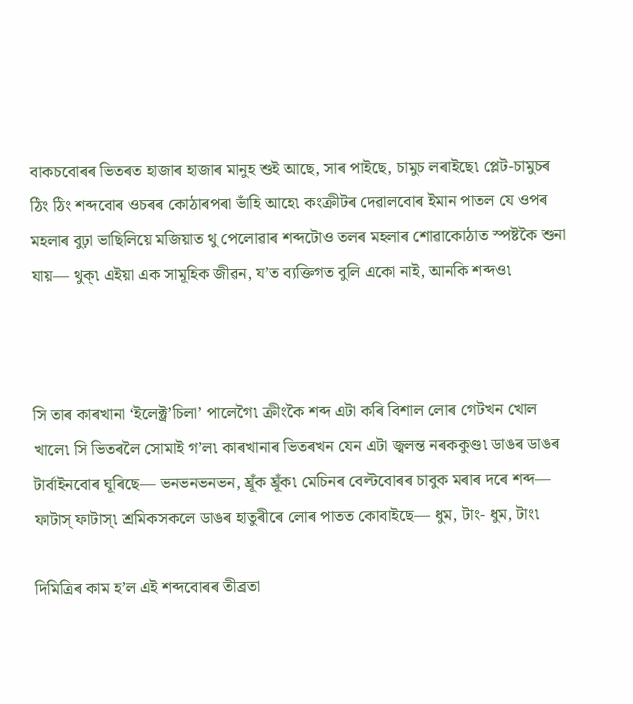বাকচবোৰৰ ভিতৰত হাজাৰ হাজাৰ মানুহ শুই আছে, সাৰ পাইছে, চামুচ লৰাইছে৷ প্লেট-চামুচৰ ঠিং ঠিং শব্দবোৰ ওচৰৰ কোঠাৰপৰা ভাঁহি আহে৷ কংক্ৰীটৰ দেৱালবোৰ ইমান পাতল যে ওপৰ মহলাৰ বুঢ়া ভাছিলিয়ে মজিয়াত থু পেলোৱাৰ শব্দটোও তলৰ মহলাৰ শোৱাকোঠাত স্পষ্টকৈ শুনা যায়— থুক্‌৷ এইয়া এক সামূহিক জীৱন, য’ত ব্যক্তিগত বুলি একো নাই, আনকি শব্দও৷



সি তাৰ কাৰখানা ‘ইলেক্ট্ৰ’চিলা’ পালেগৈ৷ ক্ৰীংকৈ শব্দ এটা কৰি বিশাল লোৰ গেটখন খোল খালে৷ সি ভিতৰলৈ সোমাই গ’ল৷ কাৰখানাৰ ভিতৰখন যেন এটা জ্বলন্ত নৰককুণ্ড৷ ডাঙৰ ডাঙৰ টাৰ্বাইনবোৰ ঘূৰিছে— ভনভনভনভন, ঘ্ৰূঁক ঘ্ৰূঁক৷ মেচিনৰ বেল্টবোৰৰ চাবুক মৰাৰ দৰে শব্দ— ফাটাস্ ফাটাস্৷ শ্ৰমিকসকলে ডাঙৰ হাতুৰীৰে লোৰ পাতত কোবাইছে— ধুম, টাং- ধুম, টাং৷

দিমিত্ৰিৰ কাম হ’ল এই শব্দবোৰৰ তীব্ৰতা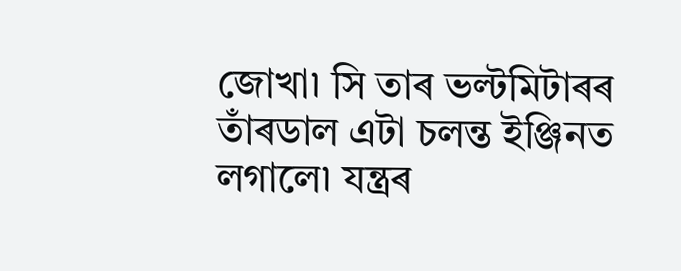জোখা৷ সি তাৰ ভল্টমিটাৰৰ তাঁৰডাল এটা চলন্ত ইঞ্জিনত লগালে৷ যন্ত্ৰৰ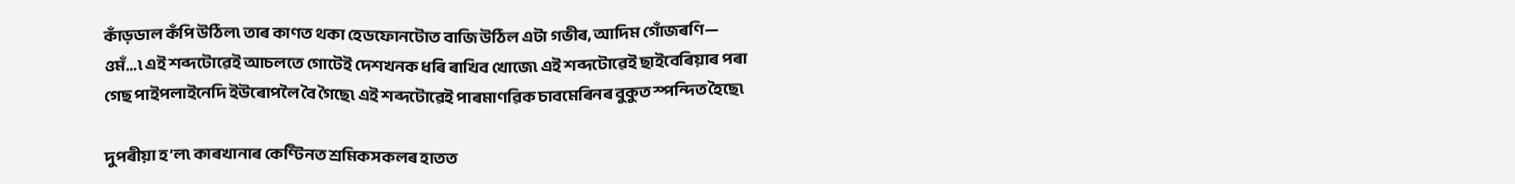কাঁড়ডাল কঁপি উঠিল৷ তাৰ কাণত থকা হেডফোনটোত বাজি উঠিল এটা গভীৰ, আদিম গোঁজৰণি— ওমঁ…৷ এই শব্দটোৱেই আচলতে গোটেই দেশখনক ধৰি ৰাখিব খোজে৷ এই শব্দটোৱেই ছাইবেৰিয়াৰ পৰা গেছ পাইপলাইনেদি ইউৰোপলৈ বৈ গৈছে৷ এই শব্দটোৱেই পাৰমাণৱিক চাবমেৰিনৰ বুকুত স্পন্দিত হৈছে৷

দুপৰীয়া হ’ল৷ কাৰখানাৰ কেণ্টিনত শ্ৰমিকসকলৰ হাতত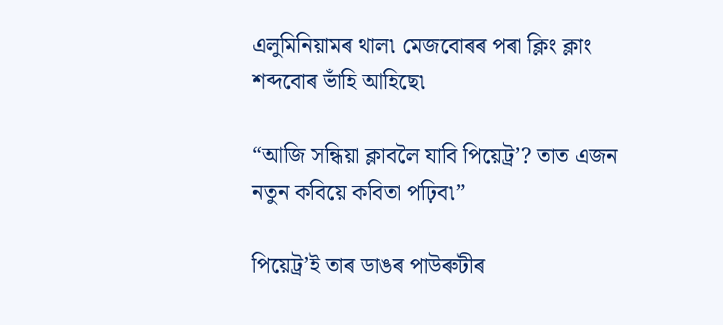এলুমিনিয়ামৰ থাল৷ মেজবোৰৰ পৰা ক্লিং ক্লাং শব্দবোৰ ভাঁহি আহিছে৷

“আজি সন্ধিয়া ক্লাবলৈ যাবি পিয়েট্ৰ’? তাত এজন নতুন কবিয়ে কবিতা পঢ়িব৷”

পিয়েট্ৰ’ই তাৰ ডাঙৰ পাউৰুটীৰ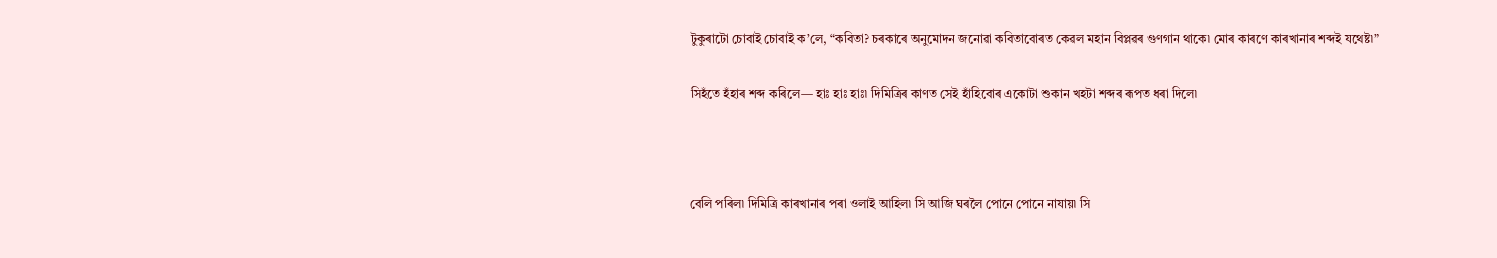টুকুৰাটো চোবাই চোবাই ক’লে, “কবিতা? চৰকাৰে অনুমোদন জনোৱা কবিতাবোৰত কেৱল মহান বিপ্লৱৰ গুণগান থাকে৷ মোৰ কাৰণে কাৰখানাৰ শব্দই যথেষ্ট৷”

সিহঁতে হঁহাৰ শব্দ কৰিলে— হাঃ হাঃ হাঃ৷ দিমিত্ৰিৰ কাণত সেই হাঁহিবোৰ একোটা শুকান খহটা শব্দৰ ৰূপত ধৰা দিলে৷



বেলি পৰিল৷ দিমিত্ৰি কাৰখানাৰ পৰা ওলাই আহিল৷ সি আজি ঘৰলৈ পোনে পোনে নাযায়৷ সি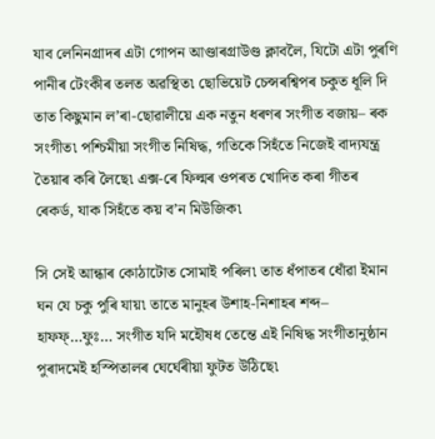যাব লেনিনগ্ৰাদৰ এটা গোপন আণ্ডাৰগ্ৰাউণ্ড ক্লাবলৈ, যিটো এটা পুৰণি পানীৰ টেংকীৰ তলত অৱস্থিত৷ ছোভিয়েট চেন্সৰশ্বিপৰ চকুত ধূলি দি তাত কিছুমান ল’ৰা-ছোৱালীয়ে এক নতুন ধৰণৰ সংগীত বজায়– ৰক সংগীত৷ পশ্চিমীয়া সংগীত নিষিদ্ধ, গতিকে সিহঁতে নিজেই বাদ্যযন্ত্ৰ তৈয়াৰ কৰি লৈছে৷ এক্স-ৰে ফিল্মৰ ওপৰত খোদিত কৰা গীতৰ ৰেকৰ্ড, যাক সিহঁতে কয় ব’ন মিউজিক৷

সি সেই আন্ধাৰ কোঠাটোত সোমাই পৰিল৷ তাত ধঁপাতৰ ধোঁৱা ইমান ঘন যে চকু পুৰি যায়৷ তাতে মানুহৰ উশাহ-নিশাহৰ শব্দ– হাফফ্…ফুঃ… সংগীত যদি মহৌষধ তেন্তে এই নিষিদ্ধ সংগীতানুষ্ঠান পুৰাদমেই হস্পিতালৰ ঘেৰ্ঘেৰীয়া ফুটত উঠিছে৷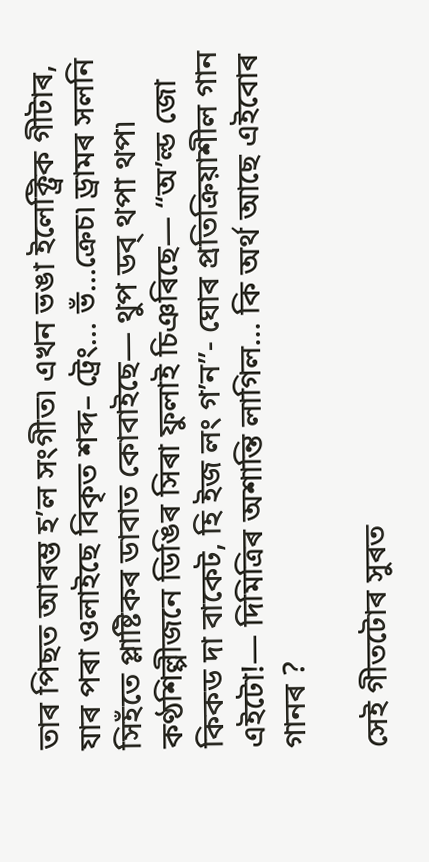তাৰ পিছত আৰম্ভ হ’ল সংগীত৷ এখন ভঙা ইলেক্ট্ৰিক গীটাৰ, যাৰ পৰা ওলাইছে বিকৃত শব্দ– ট্ৰেং… ভঁ…ক্ৰেচ৷ ড্ৰামৰ সলনি সিহঁতে প্লাষ্টিকৰ ডাবাত কোবাইছে— থুপ ডব্ থপা থপ৷ কণ্ঠশিল্পীজনে ডিঙিৰ সিৰা ফুলাই চিঞৰিছে— “অ’ল্ড জো কিকড দা বাকেট, হি ইজ লং গ’ন”- ঘোৰ প্ৰতিক্ৰিয়াশীল গান এইটো!— দিমিত্ৰিৰ অশান্তি লাগিল… কি অৰ্থ আছে এইবোৰ গানৰ ?

সেই গীতটোৰ সুৰত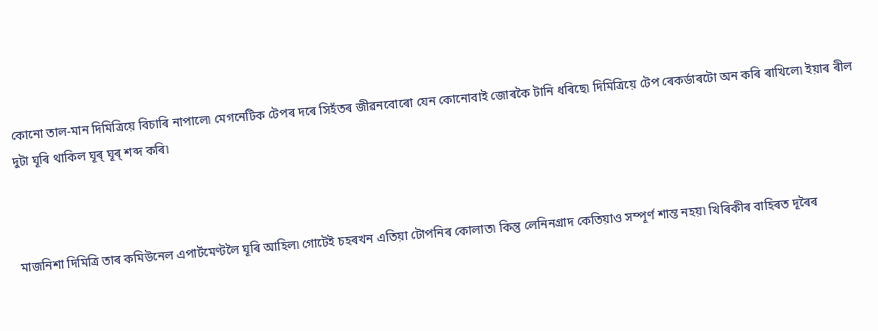কোনো তাল-মান দিমিত্ৰিয়ে বিচাৰি নাপালে৷ মেগনেটিক টেপৰ দৰে সিহঁতৰ জীৱনবোৰো যেন কোনোবাই জোৰকৈ টানি ধৰিছে৷ দিমিত্ৰিয়ে টেপ ৰেকৰ্ডাৰটো অন কৰি ৰাখিলে৷ ইয়াৰ ৰীল দুটা ঘূৰি থাকিল ঘূৰ্ ঘূৰ্ শব্দ কৰি৷



মাজনিশা দিমিত্ৰি তাৰ কমিউনেল এপাৰ্টমেণ্টলৈ ঘূৰি আহিল৷ গোটেই চহৰখন এতিয়া টোপনিৰ কোলাত৷ কিন্তু লেনিনগ্ৰাদ কেতিয়াও সম্পূৰ্ণ শান্ত নহয়৷ খিৰিকীৰ বাহিৰত দূৰৈৰ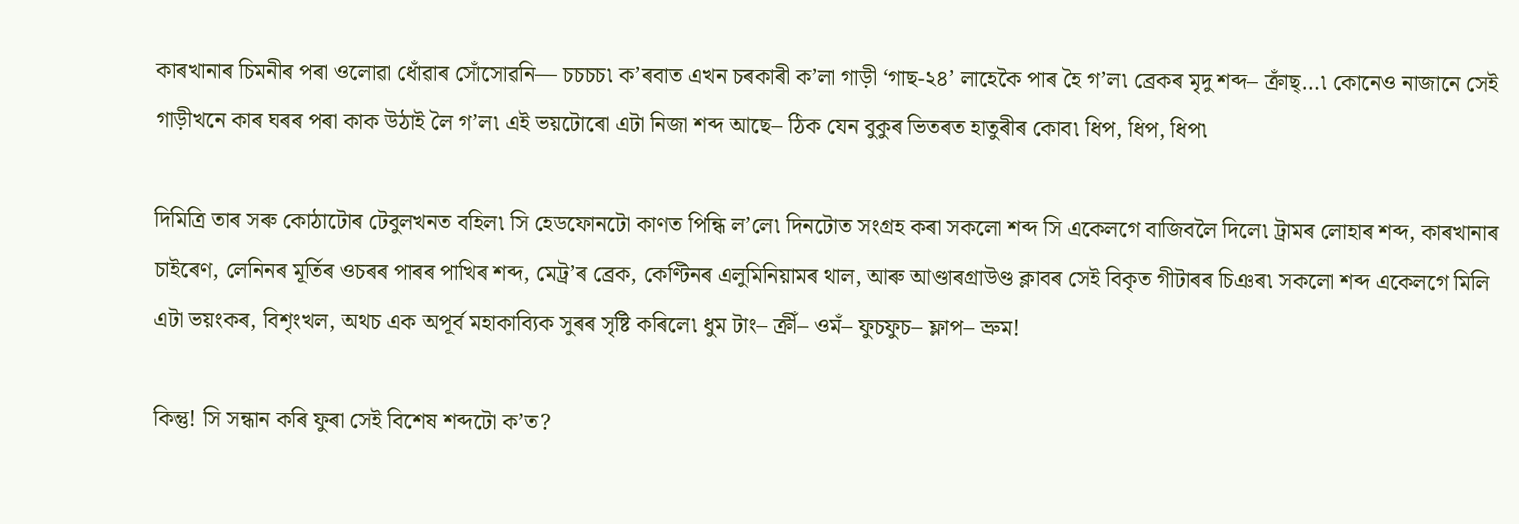কাৰখানাৰ চিমনীৰ পৰা ওলোৱা ধোঁৱাৰ সোঁসোৱনি— চচচচ৷ ক’ৰবাত এখন চৰকাৰী ক’লা গাড়ী ‘গাছ-২৪’ লাহেকৈ পাৰ হৈ গ’ল৷ ব্ৰেকৰ মৃদু শব্দ– ক্ৰাঁছ্…৷ কোনেও নাজানে সেই গাড়ীখনে কাৰ ঘৰৰ পৰা কাক উঠাই লৈ গ’ল৷ এই ভয়টোৰো এটা নিজা শব্দ আছে– ঠিক যেন বুকুৰ ভিতৰত হাতুৰীৰ কোব৷ ধিপ, ধিপ, ধিপ৷

দিমিত্ৰি তাৰ সৰু কোঠাটোৰ টেবুলখনত বহিল৷ সি হেডফোনটো কাণত পিন্ধি ল’লে৷ দিনটোত সংগ্ৰহ কৰা সকলো শব্দ সি একেলগে বাজিবলৈ দিলে৷ ট্ৰামৰ লোহাৰ শব্দ, কাৰখানাৰ চাইৰেণ, লেনিনৰ মূৰ্তিৰ ওচৰৰ পাৰৰ পাখিৰ শব্দ, মেট্ৰ’ৰ ব্ৰেক, কেণ্টিনৰ এলুমিনিয়ামৰ থাল, আৰু আণ্ডাৰগ্ৰাউণ্ড ক্লাবৰ সেই বিকৃত গীটাৰৰ চিঞৰ৷ সকলো শব্দ একেলগে মিলি এটা ভয়ংকৰ, বিশৃংখল, অথচ এক অপূৰ্ব মহাকাব্যিক সুৰৰ সৃষ্টি কৰিলে৷ ধুম টাং– ক্ৰীঁ– ওমঁ– ফুচফুচ– ফ্লাপ– ভ্ৰুম!

কিন্তু! সি সন্ধান কৰি‌ ফুৰা সেই বিশেষ শব্দটো ক’ত?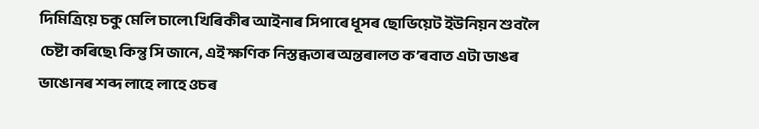দিমিত্ৰিয়ে চকু মেলি চালে৷ খিৰিকীৰ আইনাৰ সিপাৰে ধূসৰ ছোভিয়েট ইউনিয়ন শুবলৈ চেষ্টা কৰিছে৷ কিন্তু সি জানে, এই ক্ষণিক নিস্তব্ধতাৰ অন্তৰালত ক’ৰবাত এটা ডাঙৰ ভাঙোনৰ শব্দ লাহে লাহে ওচৰ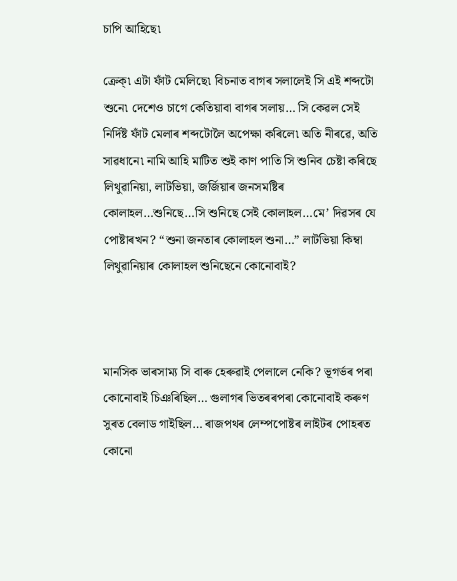চাপি আহিছে৷

ক্ৰেক্‌৷ এটা ফাঁট মেলিছে৷ বিচনাত বাগৰ সলালেই সি এই শব্দটো শুনে৷ দেশেও চাগে কেতিয়াবা বাগৰ সলায়… সি কেৱল সেই নিৰ্দিষ্ট ফাঁট মেলাৰ শব্দটোলৈ অপেক্ষা কৰিলে৷ অতি নীৰৱে, অতি সাৱধানে৷ নামি আহি মাটিত শুই কাণ পাতি সি শুনিব চেষ্টা কৰিছে লিথুৱানিয়া, লাটভিয়া, জৰ্জিয়াৰ জনসমষ্টিৰ কোলাহল…শুনিছে…সি শুনিছে সেই কোলাহল…মে’ দিৱসৰ যে পোষ্টাৰখন? “শুনা জনতাৰ কোলাহল শুনা…” লাটভিয়া কিম্বা লিথুৱানিয়াৰ কোলাহল শুনিছেনে কোনোবাই?



মানসিক ভাৰসাম্য সি বাৰু হেৰুৱাই পেলালে নেকি? ভূগৰ্ভৰ পৰা কোনোবাই চিঞৰিছিল… গুলাগৰ ভিতৰৰপৰা কোনোবাই কৰুণ সুৰত বেলাড গাইছিল… ৰাজপথৰ লেম্পপোষ্টৰ লাইটৰ পোহৰত কোনো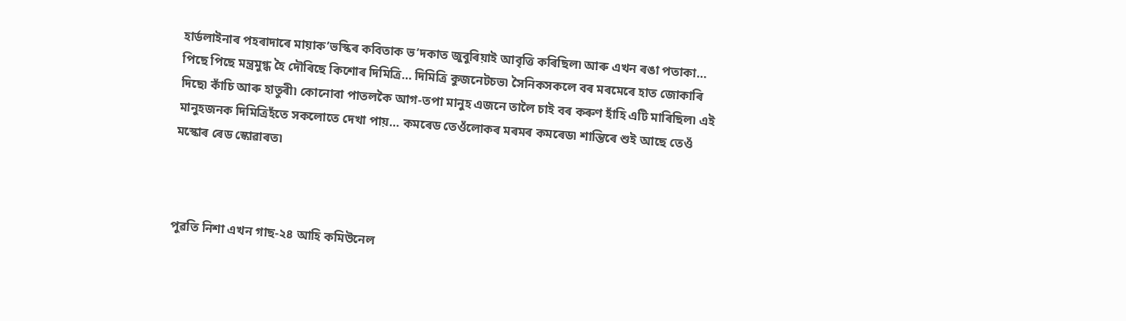হাৰ্ডলাইনাৰ পহৰাদাৰে মায়াক’ভস্কিৰ কবিতাক ভ’দকাত জুবুৰিয়াই আবৃত্তি কৰিছিল৷ আৰু এখন ৰঙা পতাকা… পিছে পিছে মন্ত্ৰমুগ্ধ হৈ দৌৰিছে কিশোৰ দিমিত্ৰি… দিমিত্ৰি কুজনেটচভ৷ সৈনিকসকলে বৰ মৰমেৰে হাত জোকাৰি দিছে৷ কাঁচি আৰু হাতুৰী৷ কোনোবা পাতলকৈ আগ-তপা মানুহ এজনে তালৈ চাই বৰ কৰুণ হাঁহি এটি মাৰিছিল৷ এই মানুহজনক দিমিত্ৰিহঁতে সকলোতে দেখা পায়… কমৰেড তেওঁলোকৰ মৰমৰ কমৰেড৷ শান্তিৰে শুই আছে তেওঁ মস্কোৰ ৰেড স্কোৱাৰত৷



পুৱতি নিশা এখন গাছ-২৪ আহি কমিউনেল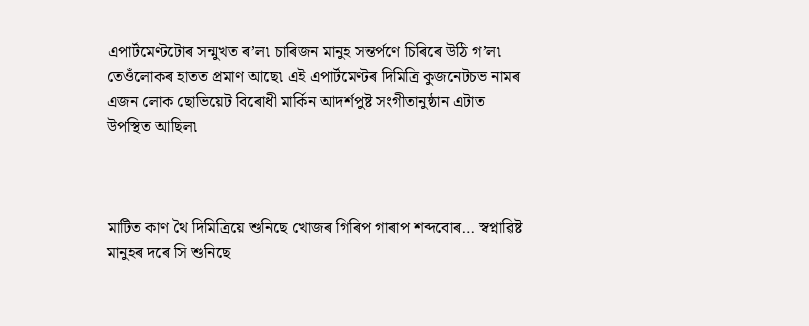এপাৰ্টমেণ্টটোৰ সন্মুখত ৰ’ল৷ চাৰিজন মানুহ সন্তৰ্পণে চিৰিৰে উঠি গ’ল৷ তেওঁলোকৰ হাতত প্ৰমাণ আছে৷ এই এপাৰ্টমেণ্টৰ দিমিত্ৰি কুজনেটচভ নামৰ এজন লোক ছোভিয়েট বিৰোধী মাৰ্কিন আদৰ্শপুষ্ট সংগীতানুষ্ঠান এটাত উপস্থিত আছিল৷



মাটিত কাণ থৈ দিমিত্ৰিয়ে শুনিছে খোজৰ গিৰিপ গাৰাপ শব্দবোৰ… স্বপ্নাৱিষ্ট মানুহৰ দৰে সি শুনিছে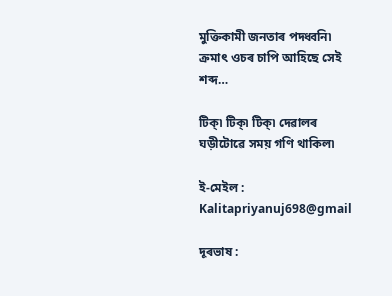মুক্তিকামী জনতাৰ পদধ্বনি৷ ক্ৰমাৎ ওচৰ চাপি আহিছে সেই শব্দ…

টিক্‌৷ টিক্‌৷ টিক্‌৷ দেৱালৰ ঘড়ীটোৱে সময় গণি থাকিল৷

ই-মেইল : Kalitapriyanuj698@gmail

দূৰভাষ :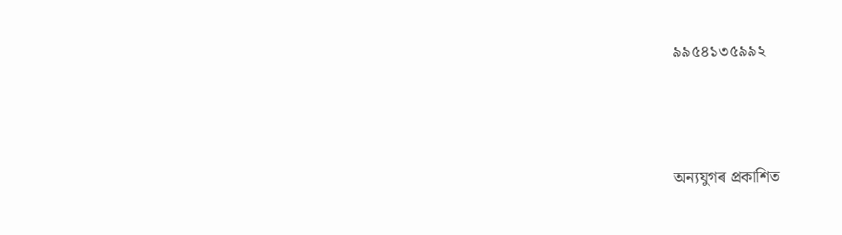৯৯৫৪১৩৫৯৯২





অন্যযুগৰ প্ৰকাশিত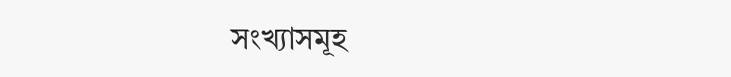সংখ্যাসমূহ